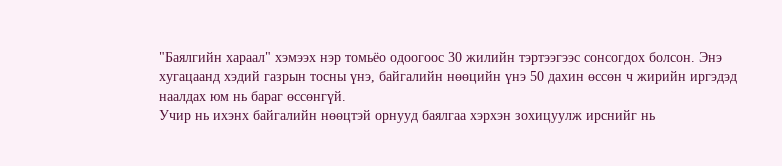"Баялгийн хараал" хэмээх нэр томьёо одоогоос 30 жилийн тэртээгээс сонсогдох болсон. Энэ хугацаанд хэдий газрын тосны үнэ, байгалийн нөөцийн үнэ 50 дахин өссөн ч жирийн иргэдэд наалдах юм нь бараг өссөнгүй.
Учир нь ихэнх байгалийн нөөцтэй орнууд баялгаа хэрхэн зохицуулж ирснийг нь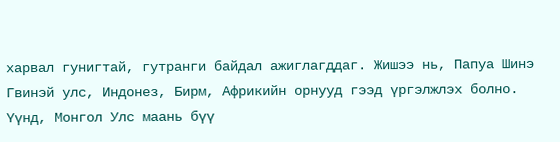харвал гунигтай, гутранги байдал ажиглагддаг. Жишээ нь, Папуа Шинэ Гвинэй улс, Индонез, Бирм, Африкийн орнууд гээд үргэлжлэх болно. Үүнд, Монгол Улс маань бүү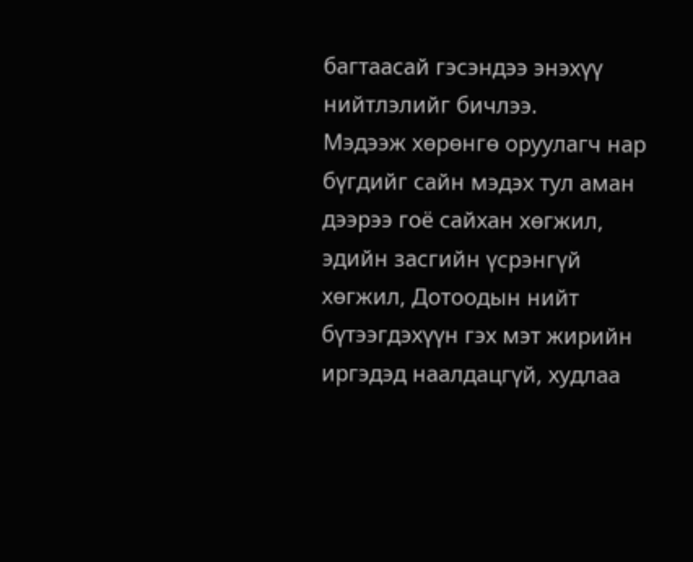багтаасай гэсэндээ энэхүү нийтлэлийг бичлээ.
Мэдээж хөрөнгө оруулагч нар бүгдийг сайн мэдэх тул аман дээрээ гоё сайхан хөгжил, эдийн засгийн үсрэнгүй хөгжил, Дотоодын нийт бүтээгдэхүүн гэх мэт жирийн иргэдэд наалдацгүй, худлаа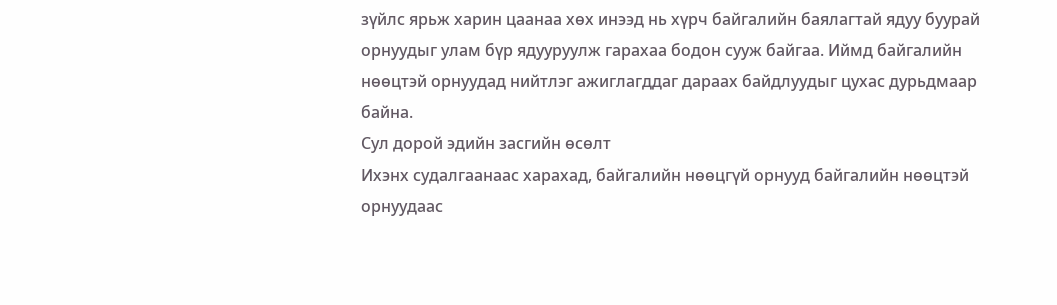зүйлс ярьж харин цаанаа хөх инээд нь хүрч байгалийн баялагтай ядуу буурай орнуудыг улам бүр ядууруулж гарахаа бодон сууж байгаа. Иймд байгалийн нөөцтэй орнуудад нийтлэг ажиглагддаг дараах байдлуудыг цухас дурьдмаар байна.
Сул дорой эдийн засгийн өсөлт
Ихэнх судалгаанаас харахад, байгалийн нөөцгүй орнууд байгалийн нөөцтэй орнуудаас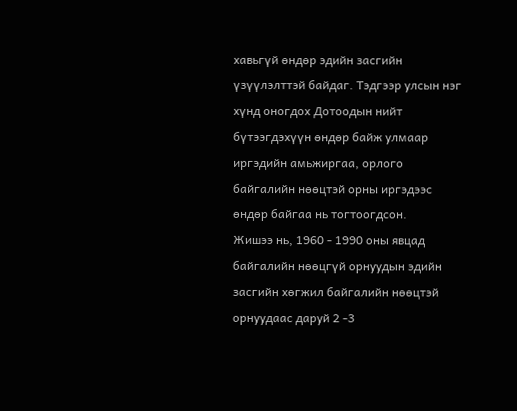хавьгүй өндөр эдийн засгийн үзүүлэлттэй байдаг. Тэдгээр улсын нэг хүнд оногдох Дотоодын нийт бүтээгдэхүүн өндөр байж улмаар иргэдийн амьжиргаа, орлого байгалийн нөөцтэй орны иргэдээс өндөр байгаа нь тогтоогдсон.
Жишээ нь, 1960 - 1990 оны явцад байгалийн нөөцгүй орнуудын эдийн засгийн хөгжил байгалийн нөөцтэй орнуудаас даруй 2 -3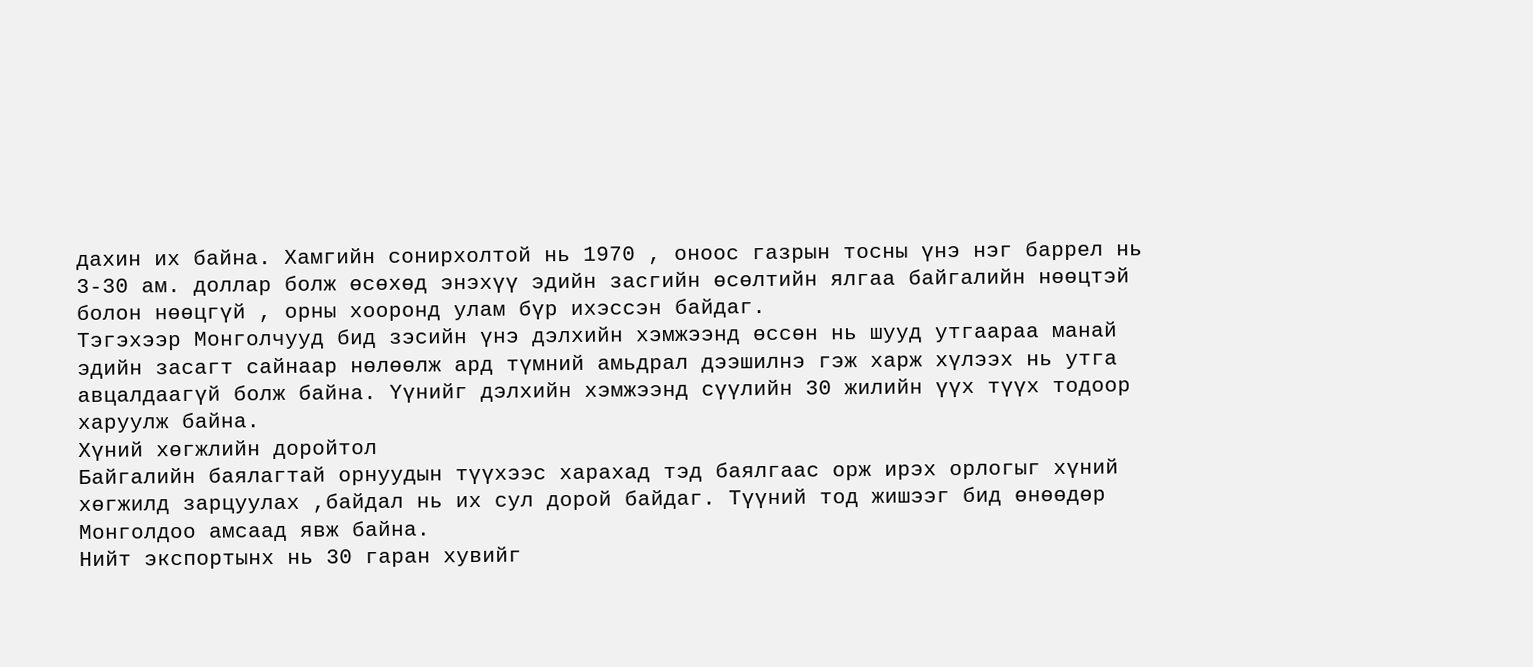дахин их байна. Хамгийн сонирхолтой нь 1970 , оноос газрын тосны үнэ нэг баррел нь 3-30 ам. доллар болж өсөхөд энэхүү эдийн засгийн өсөлтийн ялгаа байгалийн нөөцтэй болон нөөцгүй , орны хооронд улам бүр ихэссэн байдаг.
Тэгэхээр Монголчууд бид зэсийн үнэ дэлхийн хэмжээнд өссөн нь шууд утгаараа манай эдийн засагт сайнаар нөлөөлж ард түмний амьдрал дээшилнэ гэж харж хүлээх нь утга авцалдаагүй болж байна. Үүнийг дэлхийн хэмжээнд сүүлийн 30 жилийн үүх түүх тодоор харуулж байна.
Хүний хөгжлийн доройтол
Байгалийн баялагтай орнуудын түүхээс харахад тэд баялгаас орж ирэх орлогыг хүний хөгжилд зарцуулах ,байдал нь их сул дорой байдаг. Түүний тод жишээг бид өнөөдөр Монголдоо амсаад явж байна.
Нийт экспортынх нь 30 гаран хувийг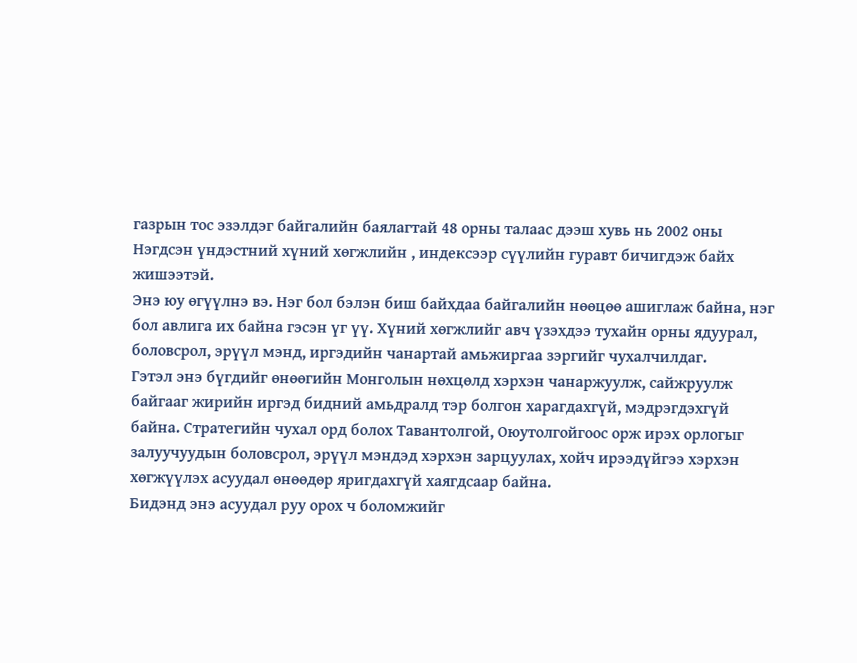газрын тос эзэлдэг байгалийн баялагтай 48 орны талаас дээш хувь нь 2002 оны Нэгдсэн үндэстний хүний хөгжлийн , индексээр сүүлийн гуравт бичигдэж байх жишээтэй.
Энэ юу өгүүлнэ вэ. Нэг бол бэлэн биш байхдаа байгалийн нөөцөө ашиглаж байна, нэг бол авлига их байна гэсэн үг үү. Хүний хөгжлийг авч үзэхдээ тухайн орны ядуурал, боловсрол, эрүүл мэнд, иргэдийн чанартай амьжиргаа зэргийг чухалчилдаг.
Гэтэл энэ бүгдийг өнөөгийн Монголын нөхцөлд хэрхэн чанаржуулж, сайжруулж байгааг жирийн иргэд бидний амьдралд тэр болгон харагдахгүй, мэдрэгдэхгүй байна. Стратегийн чухал орд болох Тавантолгой, Оюутолгойгоос орж ирэх орлогыг залуучуудын боловсрол, эрүүл мэндэд хэрхэн зарцуулах, хойч ирээдүйгээ хэрхэн хөгжүүлэх асуудал өнөөдөр яригдахгүй хаягдсаар байна.
Бидэнд энэ асуудал руу орох ч боломжийг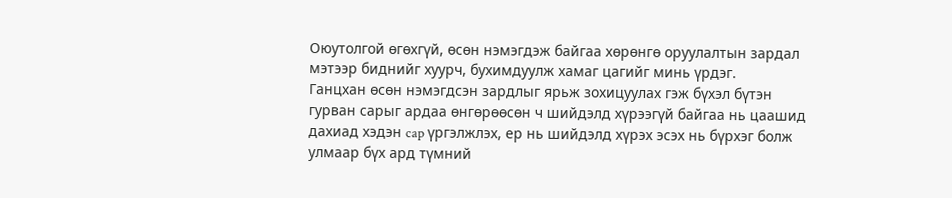Оюутолгой өгөхгүй, өсөн нэмэгдэж байгаа хөрөнгө оруулалтын зардал мэтээр биднийг хуурч, бухимдуулж хамаг цагийг минь үрдэг.
Ганцхан өсөн нэмэгдсэн зардлыг ярьж зохицуулах гэж бүхэл бүтэн гурван сарыг ардаа өнгөрөөсөн ч шийдэлд хүрээгүй байгаа нь цаашид дахиад хэдэн cap үргэлжлэх, ер нь шийдэлд хүрэх эсэх нь бүрхэг болж улмаар бүх ард түмний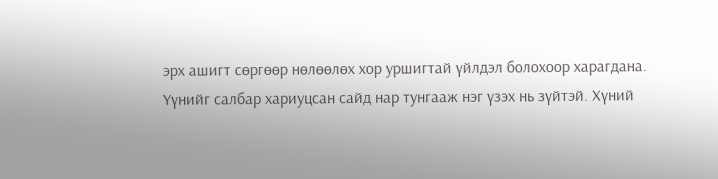эрх ашигт сөргөөр нөлөөлөх хор уршигтай үйлдэл болохоор харагдана.
Үүнийг салбар хариуцсан сайд нар тунгааж нэг үзэх нь зүйтэй. Хүний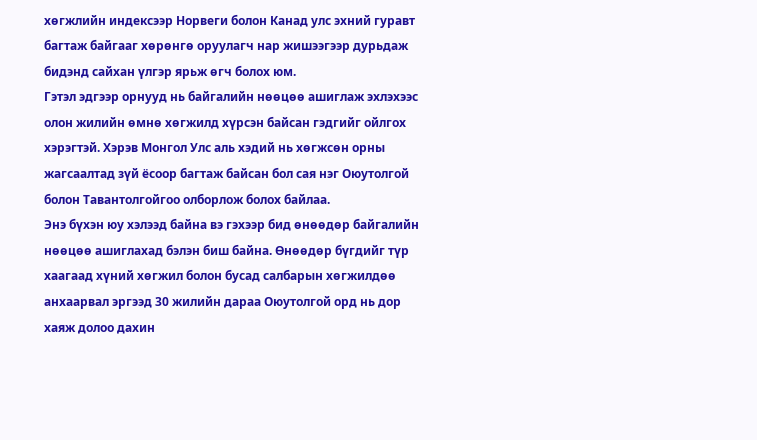хөгжлийн индексээр Норвеги болон Канад улс эхний гуравт багтаж байгааг хөрөнгө оруулагч нар жишээгээр дурьдаж бидэнд сайхан үлгэр ярьж өгч болох юм.
Гэтэл эдгээр орнууд нь байгалийн нөөцөө ашиглаж эхлэхээс олон жилийн өмнө хөгжилд хүрсэн байсан гэдгийг ойлгох хэрэгтэй. Хэрэв Монгол Улс аль хэдий нь хөгжсөн орны жагсаалтад зүй ёсоор багтаж байсан бол сая нэг Оюутолгой болон Тавантолгойгоо олборлож болох байлаа.
Энэ бүхэн юу хэлээд байна вэ гэхээр бид өнөөдөр байгалийн нөөцөө ашиглахад бэлэн биш байна. Өнөөдөр бүгдийг түр хаагаад хүний хөгжил болон бусад салбарын хөгжилдөө анхаарвал эргээд 30 жилийн дараа Оюутолгой орд нь дор хаяж долоо дахин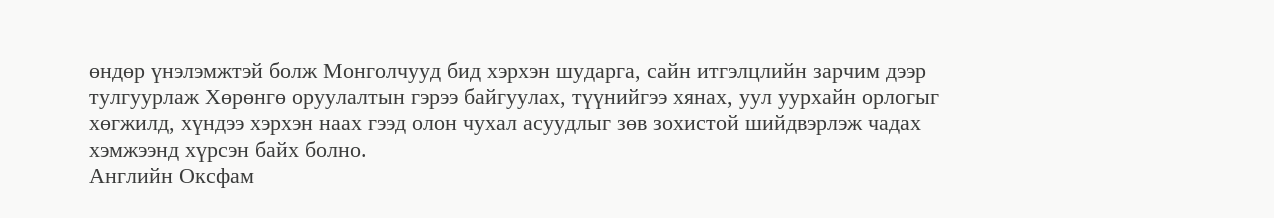өндөр үнэлэмжтэй болж Монголчууд бид хэрхэн шударга, сайн итгэлцлийн зарчим дээр тулгуурлаж Хөрөнгө оруулалтын гэрээ байгуулах, түүнийгээ хянах, уул уурхайн орлогыг хөгжилд, хүндээ хэрхэн наах гээд олон чухал асуудлыг зөв зохистой шийдвэрлэж чадах хэмжээнд хүрсэн байх болно.
Английн Оксфам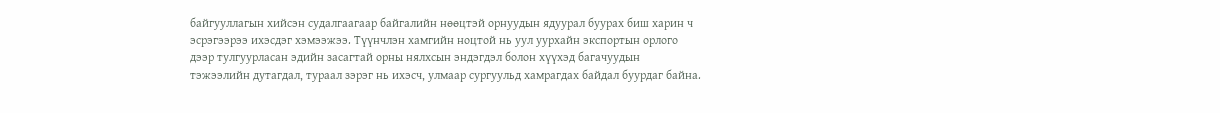байгууллагын хийсэн судалгаагаар байгалийн нөөцтэй орнуудын ядуурал буурах биш харин ч эсрэгээрээ ихэсдэг хэмээжээ. Түүнчлэн хамгийн ноцтой нь уул уурхайн экспортын орлого дээр тулгуурласан эдийн засагтай орны нялхсын эндэгдэл болон хүүхэд багачуудын тэжээлийн дутагдал, тураал зэрэг нь ихэсч, улмаар сургуульд хамрагдах байдал буурдаг байна.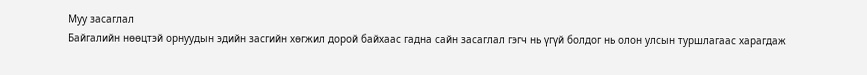Муу засаглал
Байгалийн нөөцтэй орнуудын эдийн засгийн хөгжил дорой байхаас гадна сайн засаглал гэгч нь үгүй болдог нь олон улсын туршлагаас харагдаж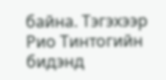байна. Тэгэхээр Рио Тинтогийн бидэнд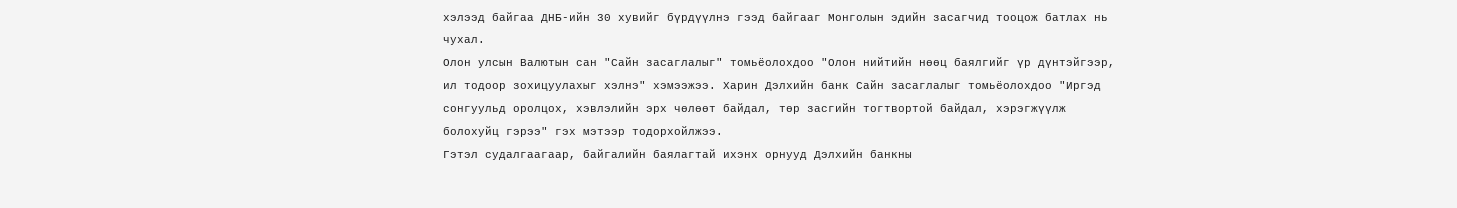хэлээд байгаа ДНБ-ийн 30 хувийг бүрдүүлнэ гээд байгааг Монголын эдийн засагчид тооцож батлах нь чухал.
Олон улсын Валютын сан "Сайн засаглалыг" томьёолохдоо "Олон нийтийн нөөц баялгийг үр дүнтэйгээр, ил тодоор зохицуулахыг хэлнэ" хэмээжээ. Харин Дэлхийн банк Сайн засаглалыг томьёолохдоо "Иргэд сонгуульд оролцох, хэвлэлийн эрх чөлөөт байдал, төр засгийн тогтвортой байдал, хэрэгжүүлж болохуйц гэрээ" гэх мэтээр тодорхойлжээ.
Гэтэл судалгаагаар, байгалийн баялагтай ихэнх орнууд Дэлхийн банкны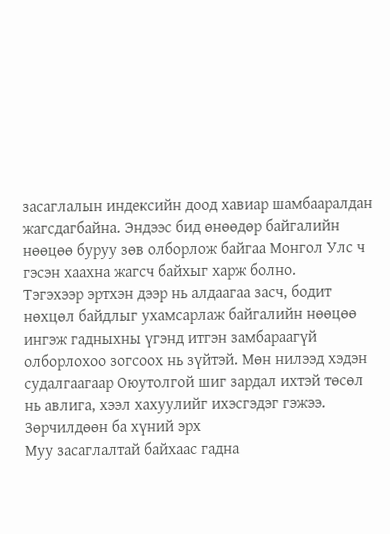засаглалын индексийн доод хавиар шамбааралдан жагсдагбайна. Эндээс бид өнөөдөр байгалийн нөөцөө буруу зөв олборлож байгаа Монгол Улс ч гэсэн хаахна жагсч байхыг харж болно.
Тэгэхээр эртхэн дээр нь алдаагаа засч, бодит нөхцөл байдлыг ухамсарлаж байгалийн нөөцөө ингэж гадныхны үгэнд итгэн замбараагүй олборлохоо зогсоох нь зүйтэй. Мөн нилээд хэдэн судалгаагаар Оюутолгой шиг зардал ихтэй төсөл нь авлига, хээл хахуулийг ихэсгэдэг гэжээ.
Зөрчилдөөн ба хүний эрх
Муу засаглалтай байхаас гадна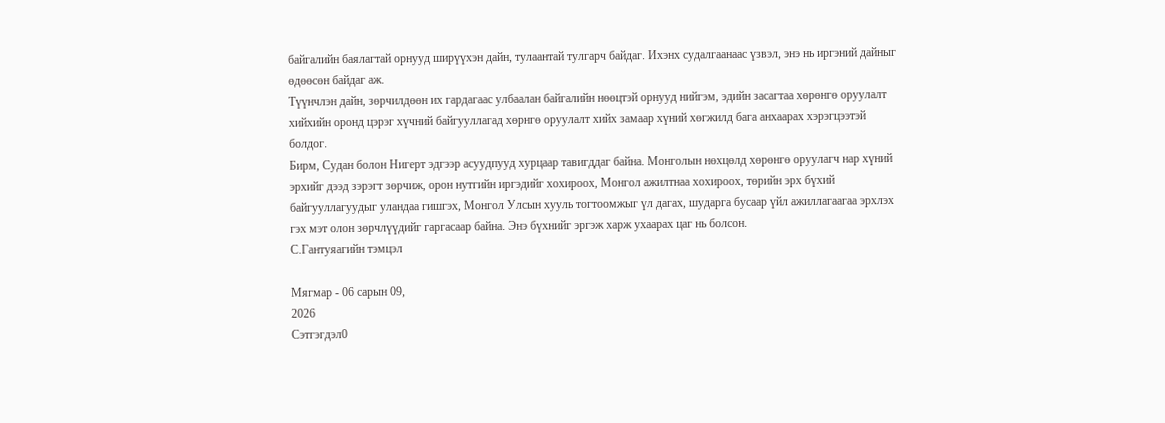байгалийн баялагтай орнууд ширүүхэн дайн, тулаантай тулгарч байдаг. Ихэнх судалгаанаас үзвэл, энэ нь иргэний дайныг өдөөсөн байдаг аж.
Түүнчлэн дайн, зөрчилдөөн их гардагаас улбаалан байгалийн нөөцтэй орнууд нийгэм, эдийн засагтаа хөрөнгө оруулалт хийхийн оронд цэрэг хүчний байгууллагад хөрнгө оруулалт хийх замаар хүний хөгжилд бага анхаарах хэрэгцээтэй болдог.
Бирм, Судан болон Нигерт эдгээр асуудпууд хурцаар тавигддаг байна. Монголын нөхцөлд хөрөнгө оруулагч нар хүний эрхийг дээд зэрэгт зөрчиж, орон нутгийн иргэдийг хохироох, Монгол ажилтнаа хохироох, төрийн эрх бүхий байгууллагуудыг уландаа гишгэх, Монгол Улсын хууль тогтоомжыг үл дагах, шударга бусаар үйл ажиллагаагаа эрхлэх гэх мэт олон зөрчлүүдийг гаргасаар байна. Энэ бүхнийг эргэж харж ухаарах цаг нь болсон.
С.Гантуяагийн тэмцэл

Мягмар - 06 сарын 09,
2026
Сэтгэгдэл0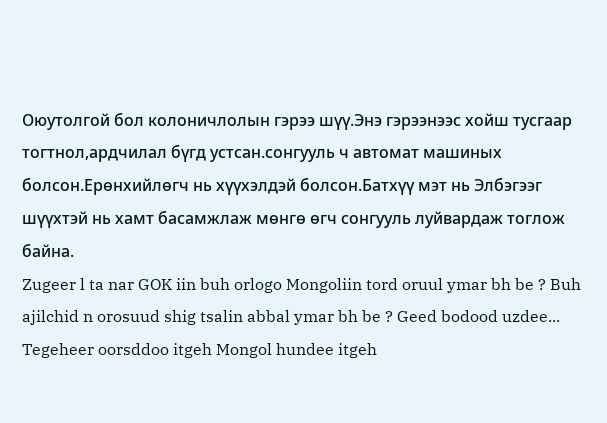Оюутолгой бол колоничлолын гэрээ шүү.Энэ гэрээнээс хойш тусгаар тогтнол,ардчилал бүгд устсан.сонгууль ч автомат машиных болсон.Ерөнхийлөгч нь хүүхэлдэй болсон.Батхүү мэт нь Элбэгээг шүүхтэй нь хамт басамжлаж мөнгө өгч сонгууль луйвардаж тоглож байна.
Zugeer l ta nar GOK iin buh orlogo Mongoliin tord oruul ymar bh be ? Buh ajilchid n orosuud shig tsalin abbal ymar bh be ? Geed bodood uzdee... Tegeheer oorsddoo itgeh Mongol hundee itgeh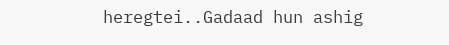heregtei..Gadaad hun ashig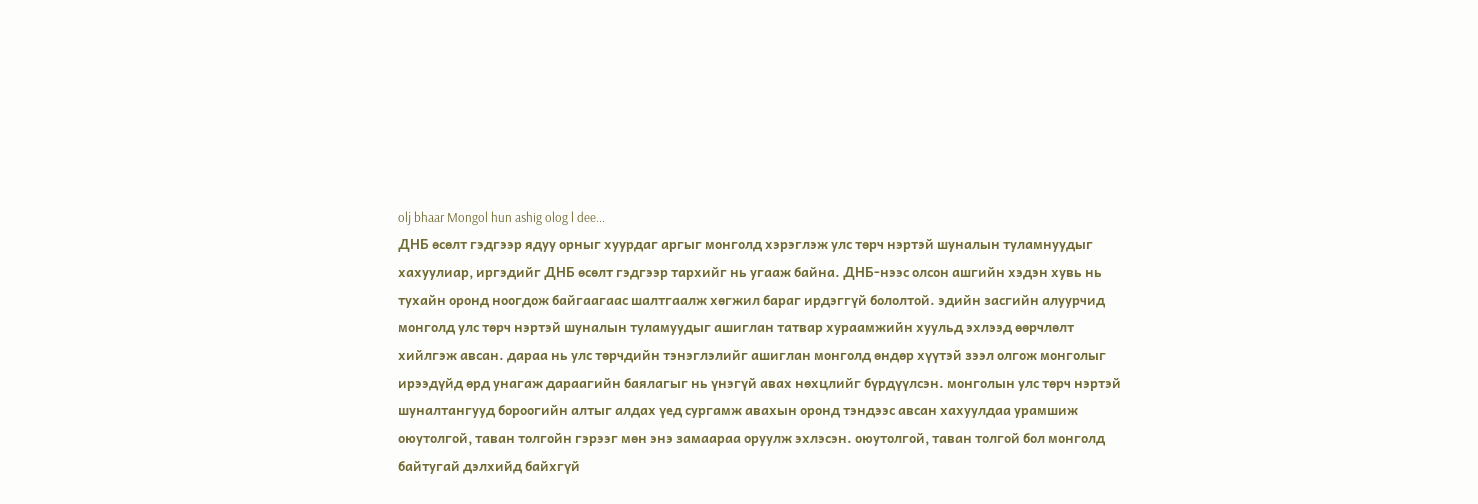olj bhaar Mongol hun ashig olog l dee...
ДНБ өсөлт гэдгээр ядуу орныг хуурдаг аргыг монголд хэрэглэж улс төрч нэртэй шуналын туламнуудыг хахуулиар, иргэдийг ДНБ өсөлт гэдгээр тархийг нь угааж байна. ДНБ-нээс олсон ашгийн хэдэн хувь нь тухайн оронд ноогдож байгаагаас шалтгаалж хөгжил бараг ирдэггүй бололтой. эдийн засгийн алуурчид монголд улс төрч нэртэй шуналын туламуудыг ашиглан татвар хураамжийн хуульд эхлээд өөрчлөлт хийлгэж авсан. дараа нь улс төрчдийн тэнэглэлийг ашиглан монголд өндөр хүүтэй зээл олгож монголыг ирээдүйд өрд унагаж дараагийн баялагыг нь үнэгүй авах нөхцлийг бүрдүүлсэн. монголын улс төрч нэртэй шуналтангууд бороогийн алтыг алдах үед сургамж авахын оронд тэндээс авсан хахуулдаа урамшиж оюутолгой, таван толгойн гэрээг мөн энэ замаараа оруулж эхлэсэн. оюутолгой, таван толгой бол монголд байтугай дэлхийд байхгүй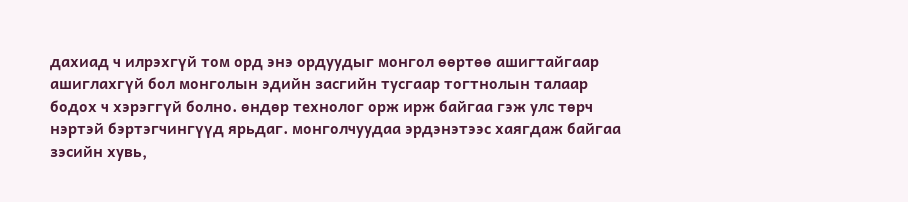дахиад ч илрэхгүй том орд энэ ордуудыг монгол өөртөө ашигтайгаар ашиглахгүй бол монголын эдийн засгийн тусгаар тогтнолын талаар бодох ч хэрэггүй болно. өндөр технолог орж ирж байгаа гэж улс төрч нэртэй бэртэгчингүүд ярьдаг. монголчуудаа эрдэнэтээс хаягдаж байгаа зэсийн хувь,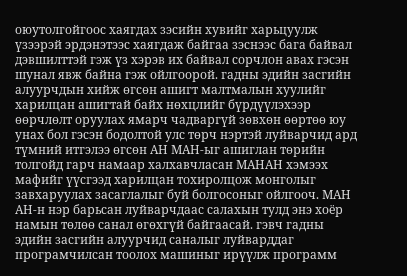оюутолгойгоос хаягдах зэсийн хувийг харьцуулж үзээрэй эрдэнэтээс хаягдаж байгаа зэснээс бага байвал дэвшилттэй гэж үз хэрэв их байвал сорчлон авах гэсэн шунал явж байна гэж ойлгоорой. гадны эдийн засгийн алуурчдын хийж өгсөн ашигт малтмалын хуулийг харилцан ашигтай байх нөхцлийг бүрдүүлэхээр өөрчлөлт оруулах ямарч чадваргүй зөвхөн өөртөө юу унах бол гэсэн бодолтой улс төрч нэртэй луйварчид ард түмний итгэлээ өгсөн АН МАН-ыг ашиглан төрийн толгойд гарч намаар халхавчласан МАНАН хэмээх мафийг үүсгээд харилцан тохиролцож монголыг завхаруулах засаглалыг буй болгосоныг ойлгооч. МАН АН-н нэр барьсан луйварчдаас салахын тулд энэ хоёр намын төлөө санал өгөхгүй байгаасай. гэвч гадны эдийн засгийн алуурчид саналыг луйварддаг програмчилсан тоолох машиныг ирүүлж программ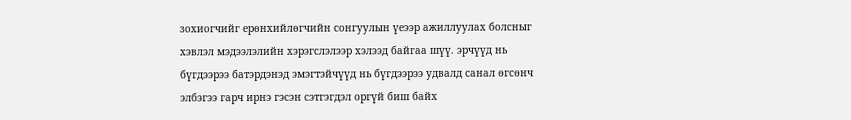зохиогчийг ерөнхийлөгчийн сонгуулын үеээр ажиллуулах болсныг хэвлэл мэдээлэлийн хэрэгслэлээр хэлээд байгаа шүү. эрчүүд нь бүгдээрээ батэрдэнэд эмэгтэйчүүд нь бүгдээрээ удвалд санал өгсөнч элбэгээ гарч ирнэ гэсэн сэтгэгдэл оргүй биш байх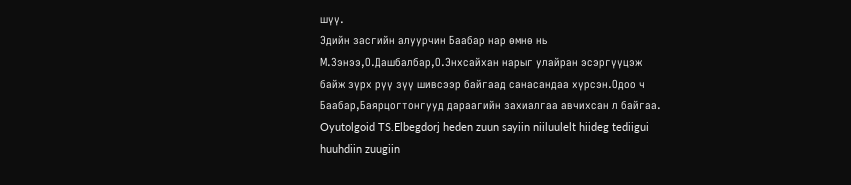шүү.
Эдийн засгийн алуурчин Баабар нар өмнө нь М.Зэнээ,О.Дашбалбар,О.Энхсайхан нарыг улайран эсэргүүцэж байж зүрх рүү зүү шивсээр байгаад санасандаа хүрсэн.Одоо ч Баабар,Баярцогтонгууд дараагийн захиалгаа авчихсан л байгаа.
Oyutolgoid TS.Elbegdorj heden zuun sayiin niiluulelt hiideg tediigui huuhdiin zuugiin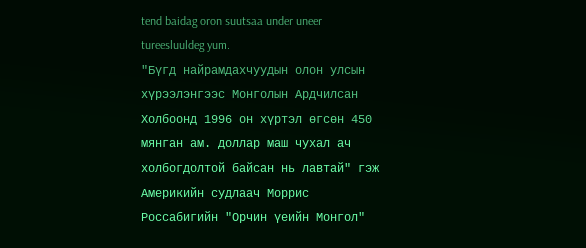tend baidag oron suutsaa under uneer tureesluuldeg yum.
"Бүгд найрамдахчуудын олон улсын хүрээлэнгээс Монголын Ардчилсан Холбоонд 1996 он хүртэл өгсөн 450 мянган ам. доллар маш чухал ач холбогдолтой байсан нь лавтай" гэж Америкийн судлаач Моррис Россабигийн "Орчин үеийн Монгол"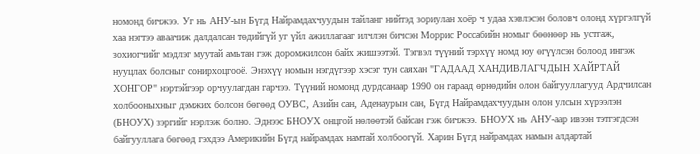номонд бичжээ. Уг нь АНУ-ын Бүгд Найрамдахчуудын тайланг нийтэд зориулан хоёр ч удаа хэвлэсэн боловч олонд хүргэлгүй хаа нэгтээ аваачиж далдалсан төдийгүй уг үйл ажиллагааг илчлэн бичсэн Моррис Россабийн номыг бөөнөөр нь устгаж, зохиогчийг мэдлэг муутай амьтан гэж доромжилсон байх жишээтэй. Тэгвэл түүний тэрхүү номд юу өгүүлсэн болоод ингэж нууцлах болсныг сонирхоцгооё. Энэхүү номын нэгдүгээр хэсэг тун саяхан "ГАДААД ХАНДИВЛАГЧДЫН ХАЙРТАЙ ХОНГОР" нэртэйгээр орчуулагдан гарчээ. Түүний номонд дурдсанаар 1990 он гараад өрнөдийн олон байгууллагууд Ардчилсан холбооныхныг дэмжих болсон бөгөөд ОУВС, Азийн сан, Аденаурын сан, Бүгд Найрамдахчуудын олон улсын хүрээлэн (БНОУХ) зэргийг нэрлэж болно. Эднээс БНОУХ онцгой нөлөөтэй байсан гэж бичжээ. БНОУХ нь АНУ-аар ивээн тэтгэгдсэн байгууллага бөгөөд гэхдээ Америкийн Бүгд найрамдах намтай холбоогүй. Харин Бүгд найрамдах намын алдартай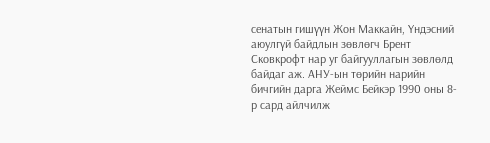сенатын гишүүн Жон Маккайн, Үндэсний аюулгүй байдлын зөвлөгч Брент Сковкрофт нар уг байгууллагын зөвлөлд байдаг аж. АНУ-ын төрийн нарийн бичгийн дарга Жеймс Бейкэр 1990 оны 8-р сард айлчилж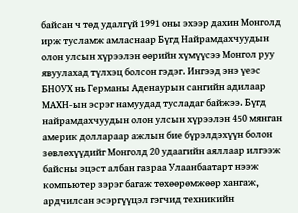байсан ч төд удалгүй 1991 оны эхээр дахин Монголд ирж тусламж амласнаар Бүгд Найрамдахчуудын олон улсын хүрээлэн өөрийн хүмүүсээ Монгол руу явуулахад түлхэц болсон гэдэг. Ингээд энэ үеэс БНОУХ нь Германы Аденаурын сангийн адилаар МАХН-ын эсрэг намуудад тусладаг байжээ. Бүгд найрамдахчуудын олон улсын хүрээлэн 450 мянган америк доллараар ажлын бие бүрэлдэхүүн болон зөвлөхүүдийг Монголд 20 удаагийн аяллаар илгээж байсны эцэст албан газраа Улаанбаатарт нээж компьютер зэрэг багаж төхөөрөмжөөр хангаж, ардчилсан эсэргүүцэл гэгчид техникийн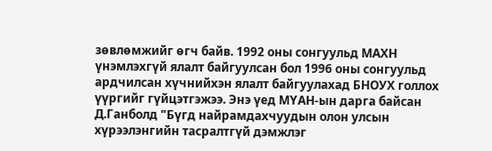зөвлөмжийг өгч байв. 1992 оны сонгуульд МАХН үнэмлэхгүй ялалт байгуулсан бол 1996 оны сонгуульд ардчилсан хүчнийхэн ялалт байгуулахад БНОУХ голлох үүргийг гүйцэтгэжээ. Энэ үед МҮАН-ын дарга байсан Д.Ганболд "Бүгд найрамдахчуудын олон улсын хүрээлэнгийн тасралтгүй дэмжлэг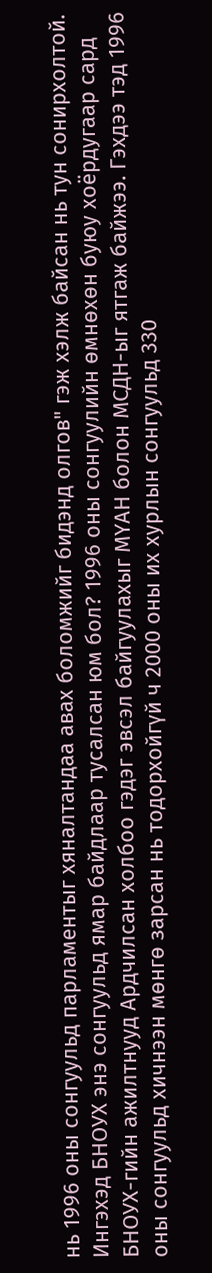нь 1996 оны сонгуульд парламентыг хяналтандаа авах боломжийг бидэнд олгов" гэж хэлж байсан нь тун сонирхолтой. Ингэхэд БНОУХ энэ сонгуульд ямар байдлаар тусалсан юм бол? 1996 оны сонгуулийн өмнөхөн буюу хоёрдугаар сард БНОУХ-гийн ажилтнууд Ардчилсан холбоо гэдэг эвсэл байгуулахыг МҮАН болон МСДН-ыг ятгаж байжээ. Гэхдээ тэд 1996 оны сонгуульд хичнээн мөнгө зарсан нь тодорхойгүй ч 2000 оны их хурлын сонгуульд 330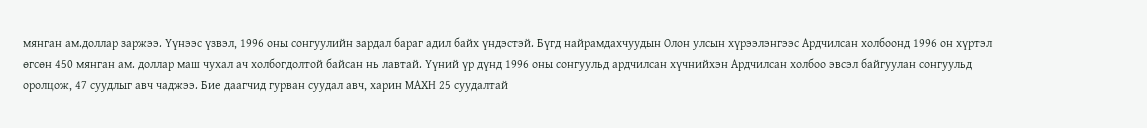мянган ам.доллар заржээ. Үүнээс үзвэл, 1996 оны сонгуулийн зардал бараг адил байх үндэстэй. Бүгд найрамдахчуудын Олон улсын хүрээлэнгээс Ардчилсан холбоонд 1996 он хүртэл өгсөн 450 мянган ам. доллар маш чухал ач холбогдолтой байсан нь лавтай. Үүний үр дүнд 1996 оны сонгуульд ардчилсан хүчнийхэн Ардчилсан холбоо эвсэл байгуулан сонгуульд оролцож, 47 суудлыг авч чаджээ. Бие даагчид гурван суудал авч, харин МАХН 25 суудалтай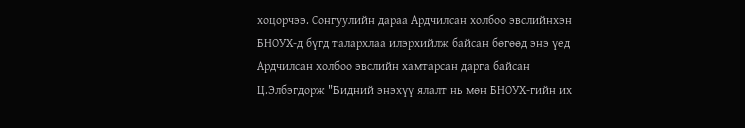хоцорчээ. Сонгуулийн дараа Ардчилсан холбоо эвслийнхэн БНОУХ-д бүгд талархлаа илэрхийлж байсан бөгөөд энэ үед Ардчилсан холбоо эвслийн хамтарсан дарга байсан Ц.Элбэгдорж "Бидний энэхүү ялалт нь мөн БНОУХ-гийн их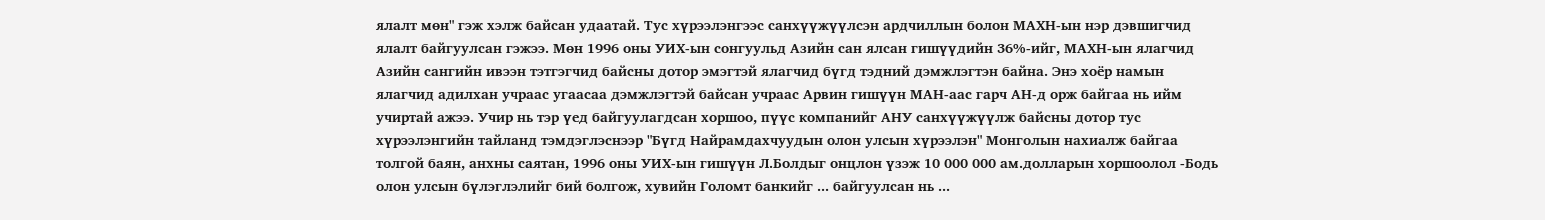ялалт мөн" гэж хэлж байсан удаатай. Тус хүрээлэнгээс санхүүжүүлсэн ардчиллын болон МАХН-ын нэр дэвшигчид ялалт байгуулсан гэжээ. Мөн 1996 оны УИХ-ын сонгуульд Азийн сан ялсан гишүүдийн 36%-ийг, МАХН-ын ялагчид Азийн сангийн ивээн тэтгэгчид байсны дотор эмэгтэй ялагчид бүгд тэдний дэмжлэгтэн байна. Энэ хоёр намын ялагчид адилхан учраас угаасаа дэмжлэгтэй байсан учраас Арвин гишүүн МАН-аас гарч АН-д орж байгаа нь ийм учиртай ажээ. Учир нь тэр үед байгуулагдсан хоршоо, пүүс компанийг АНУ санхүүжүүлж байсны дотор тус хүрээлэнгийн тайланд тэмдэглэснээр "Бүгд Найрамдахчуудын олон улсын хүрээлэн" Монголын нахиалж байгаа толгой баян, анхны саятан, 1996 оны УИХ-ын гишүүн Л.Болдыг онцлон үзэж 10 000 000 ам.долларын хоршоолол -Бодь олон улсын бүлэглэлийг бий болгож, хувийн Голомт банкийг ... байгуулсан нь ...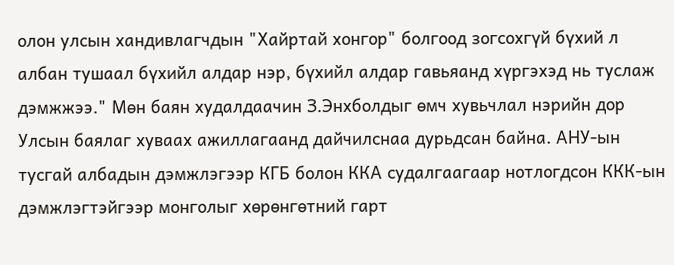олон улсын хандивлагчдын "Хайртай хонгор" болгоод зогсохгүй бүхий л албан тушаал бүхийл алдар нэр, бүхийл алдар гавьяанд хүргэхэд нь туслаж дэмжжээ." Мөн баян худалдаачин З.Энхболдыг өмч хувьчлал нэрийн дор Улсын баялаг хуваах ажиллагаанд дайчилснаа дурьдсан байна. АНУ-ын тусгай албадын дэмжлэгээр КГБ болон ККА судалгаагаар нотлогдсон ККК-ын дэмжлэгтэйгээр монголыг хөрөнгөтний гарт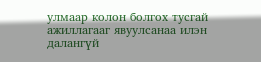улмаар колон болгох тусгай ажиллагааг явуулсанаа илэн далангүй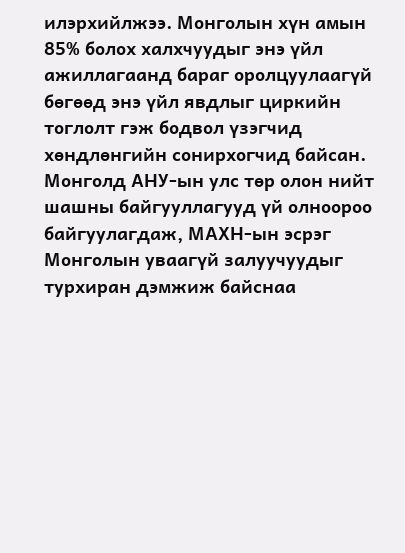илэрхийлжээ. Монголын хүн амын 85% болох халхчуудыг энэ үйл ажиллагаанд бараг оролцуулаагүй бөгөөд энэ үйл явдлыг циркийн тоглолт гэж бодвол үзэгчид хөндлөнгийн сонирхогчид байсан. Монголд АНУ-ын улс төр олон нийт шашны байгууллагууд үй олноороо байгуулагдаж, МАХН-ын эсрэг Монголын уваагүй залуучуудыг турхиран дэмжиж байснаа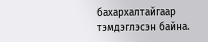бахархалтайгаар тэмдэглэсэн байна.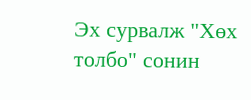Эх сурвалж "Хөх толбо" сонин